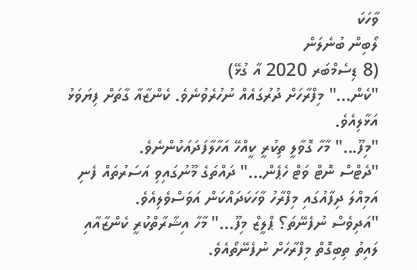ވާހަކަ
ލޯބިން ބުނެލަން
(8 ޑިސެމްބަރ 2020 އާ ގުޅޭ)
"ކެން..." މިފްރާހަށް ދުރުގައެއް ނުހުރެވުނެވެ. ކެންޒާއާ ގާތަށް ފިޔަވަޅު އަޅާލިއެވެ.
"މިފޫ..." މާހާ ގޮވާލީ ތިކުރީ ކީއްހޭ އަހާލާފަދައަކުންނެވެ.
"ދެޓްސް ނޮޓް ވަޓް ހެޕެން..." ދައްތަގެ މޫނުގައިވި އަސަރުތައް ފެނި އަމިއްލަ ދިފާއުގައި މިފްރާހު ވާހަކަދައްކަން އަވަސްވެލިއެވެ.
"އަދިވެސް ނުފެނޭތަ؟ ޕްލީޒް މިފޫ..." މާހާ އިޝާރާތްކުރީ ކެންޒާއާއި ލައިތު ތިބިގޮތް މިފްރާހަށް ނުފެނޭތޯއެވެ.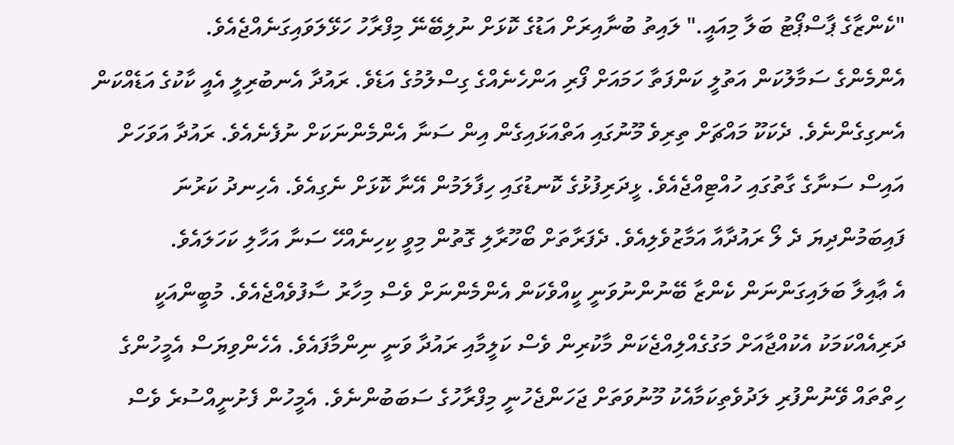"ކެންޒާގެ ޕާސްޕޯޓު ބަލާ މިއައީ." ލައިތު ބުނާއިރަށް އަޑުގެ ކޮޅަށް ނުލިބޭނޭ މިފްރާހު ހަޅޭލަވައިގަނެއްޖެއެވެ.
އެންމެންގެ ސަމާލުކަން އަތުލީ ކަންފަތާ ހަމައަށް ފޯރި އަންހެނެއްގެ ގިސްލުމުގެ އަޑެވެ. ރައުދާ އެނބުރިލީ އެއީ ކާކުގެ އަޑެއްކަން އެނގިގެންނެވެ. ދެކަކޫ މައްޗަށް ތިރިވެ މޫނުގައި އަތްއަޅައިގެން އިން ސަނާ އެންމެންނަކަށް ނުފެނެއެވެ. ރައުދާ އަވަހަށް އައިސް ސަނާގެ ގާތުގައި ހުއްޓިއްޖެއެވެ. ޅީދަރިފުޅުގެ ކޮނޑުގައި ހިފާލަމުން އޭނާ ކޮޅަށް ނެގިއެވެ. އެހިނދު ކަރުނަ ފައިބަމުންދިޔަ ދެ ލޯ ރައުދާއާ އަމާޒުވެލިއެވެ. ދެފަރާތަށް ބޯހޫރާލި ގޮތުން މިވީ ކިހިނެއްހޭ ސަނާ އަހާލި ކަހަލައެވެ.
އެ ޢާއިލާ ބަލައިގަންނަން ކެންޒާ ބޭނުންނުވަނީ ކީއްވެކަން އެންމެންނަށް ވެސް މިހާރު ސާފުވެއްޖެއެވެ. މުބީންއަކީ ދަރިއެއްކަމަކު އެކުއްޖާއަށް މަގުގެއްލިއްޖެކަން މާކުރިން ވެސް ކަލީމާއި ރައުދާ ވަނީ ނިންމާފައެވެ. އެހެންވިޔަސް އެމީހުންގެ ހިތްތައް ވޭނުންފުރި ލަދުވެތިކަމާއެކު މޫނުވަތަށް ޖަހަންޖެހުނީ މިފްރާހުގެ ސަބަބުންނެވެ. އެމީހުން ފެށުނީއްސުރެ ވެސް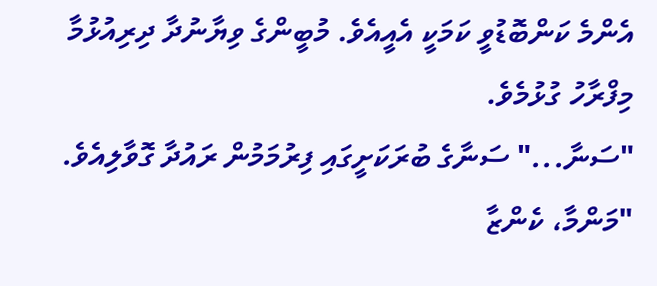އެންމެ ކަންބޮޑުވީ ކަމަކީ އެއީއެވެ. މުބީންގެ ވިޔާނުދާ ދިރިއުޅުމާ މިފްރާހު ގުޅުމެވެ.
"ސަނާ..." ސަނާގެ ބުރަކަށީގައި ފިރުމަމުން ރައުދާ ގޮވާލިއެވެ.
"މަންމާ، ކެންޒާ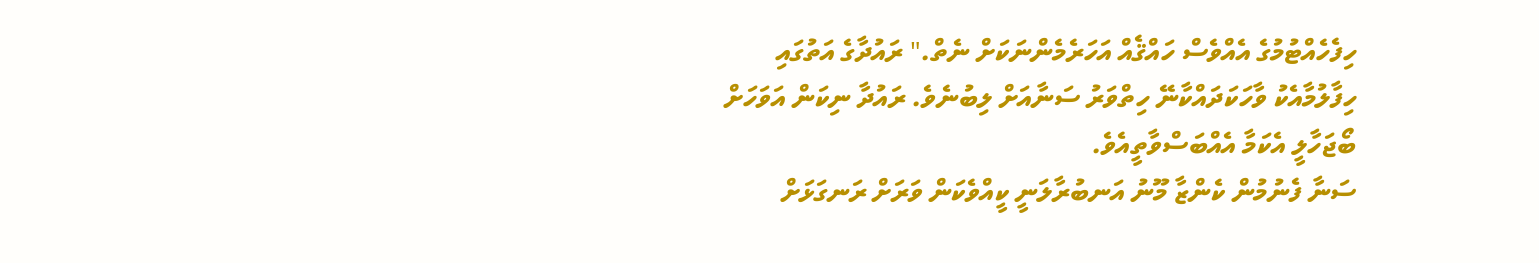ހިފެހެއްޓުމުގެ އެއްވެސް ހައްޤެއް އަހަރެމެންނަކަށް ނެތް." ރައުދާގެ އަތުގައި ހިފާލުމާއެކު ވާހަކަދައްކާނޭ ހިތްވަރު ސަނާއަށް ލިބުނެވެ. ރައުދާ ނިކަން އަވަހަށް ބޯޖަހާލީ އެކަމާ އެއްބަސްވާތީއެވެ.
ސަނާ ފެނުމުން ކެންޒާ މޫނު އަނބުރާލަނީ ކީއްވެކަން ވަރަށް ރަނގަޅަށް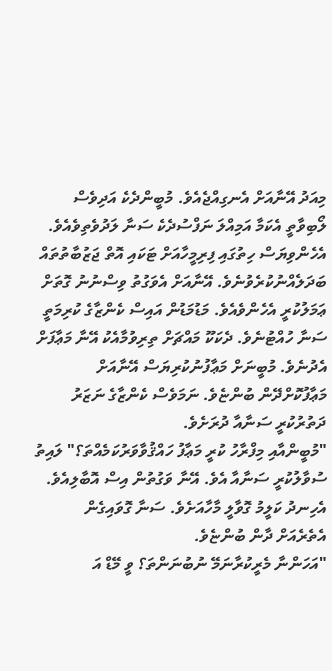މިއަދު އޭނާއަށް އެނގިއްޖެއެވެ. މުބީންދެކެ އަދިވެސް ލޯބިވާތީ އެކަމާ އަމިއްލަ ނަފްސުދެކެ ސަނާ ލަދުވެތިވެއެވެ. އެހެންވިޔަސް ހިތުގައި ފިރިމީހާއަށް ޓަކައި އޮތް ޖަޒުބާތުތައް ބަދަލެއްނުކުރެވުނެވެ. އޭނާއަށް އެވަގުތު ވިސްނުނު ގޮތަށް ޢަމަލުކުރީ އެހެންވެއެވެ. މަޑުމަޑުން އައިސް ކެންޒާގެ ކުރިމަތީ ސަނާ ހުއްޓުނެވެ. ދެކަކޫ މައްޗަށް ތިރިވުމާއެކު އޭނާ މަޢާފަށް އެދުނެވެ. މުބީނަށް މަޢާފުނުކުރިޔަސް އޭނާއަށް މަޢާފުކޮށްދޭން ބުންޏެވެ. ނަމަވެސް ކެންޒާގެ ނަޒަރު ދަތުރުކުރީ ސަނާއާ ދުރަށެވެ.
"މުބީންއާއި މިފްރާހު ކުރީ މަޢާފު ހައްޤުވާވަރުކަމެއްތަ؟" ލައިތު ސުވާލުކުރީ ސަނާއާ އެވެ. އޭނާ ވަގުތުން އިސް އޮބާލިއެވެ. އެހިނދު ކަލީމު ގޮވާލީ މާހާއަށެވެ. ސަނާ ގޮވައިގެން އެތެރެއަށް ދާން ބުންޏެވެ.
"އަހަންނާ މެރީކުރާނަމޭ ނުބުނަންތަ؟ ވީ މޭޑް އަ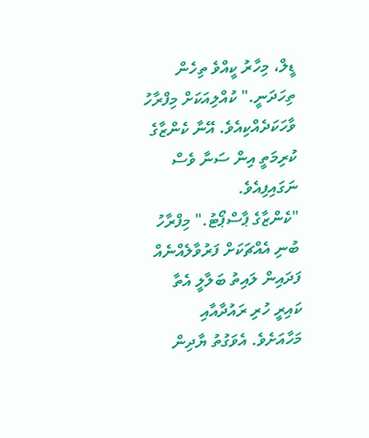ޑީލް، މިހާރު ކީއްވެ ތިހެން ތިހަދަނީ." ކުއްލިއަކަށް މިފްރާހު ވާހަކަދެއްކިއެވެ. އޭނާ ކެންޒާގެ ކުރިމަތީ އިން ސަނާ ވެސް ނަގައިފިއެވެ.
"ކެންޒާގެ ޕާސްޕޯޓު." މިފްރާހު ބުނި އެއްޗަކަށް ފަރުވާލެއްނެއް ފަދައިން ލައިތު ބަލާލީ އެތާ ކައިރީ ހުރި ރައުދާއާއި މަހާއަށެވެ. އެވަގުތު ޔާދިން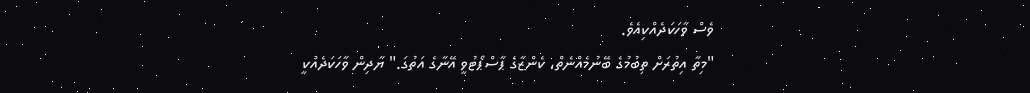ވެސް ވާހަކަދެއްކިއެވެ.
"މިތާ އިތުރަށް ތިބުމުގެ ބޭނުމެއްނެތް، ކެންޒާގެ ޕާސްޕޯޓުވީ އޭނާގެ އަތުގަ." ޔާދިން ވާހަކަދެއްކީ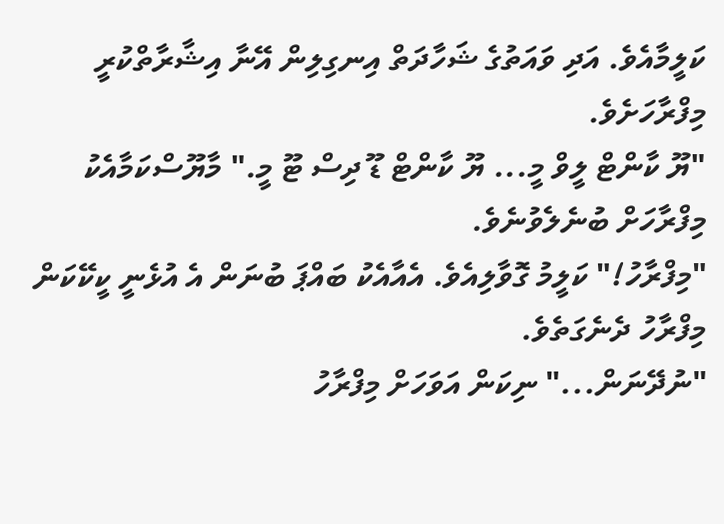ކަލީމާއެވެ. އަދި ވައަތުގެ ޝަހާދަތް އިނގިލިން އޭނާ އިޝާރާތްކުރީ މިފްރާހަށެވެ.
"ޔޫ ކާންޓް ލީވް މީ... ޔޫ ކާންޓް ޑޫ ދިސް ޓޫ މީ." މާޔޫސްކަމާއެކު މިފްރާހަށް ބުނެލެވުނެވެ.
"މިފްރާހު!" ކަލީމު ގޮވާލިއެވެ. އެއާއެކު ބައްޕަ ބުނަން އެ އުޅެނީ ކީކޭކަން މިފްރާހު ދެނެގަތެވެ.
"ނުދޭނަން..." ނިކަން އަވަހަށް މިފްރާހު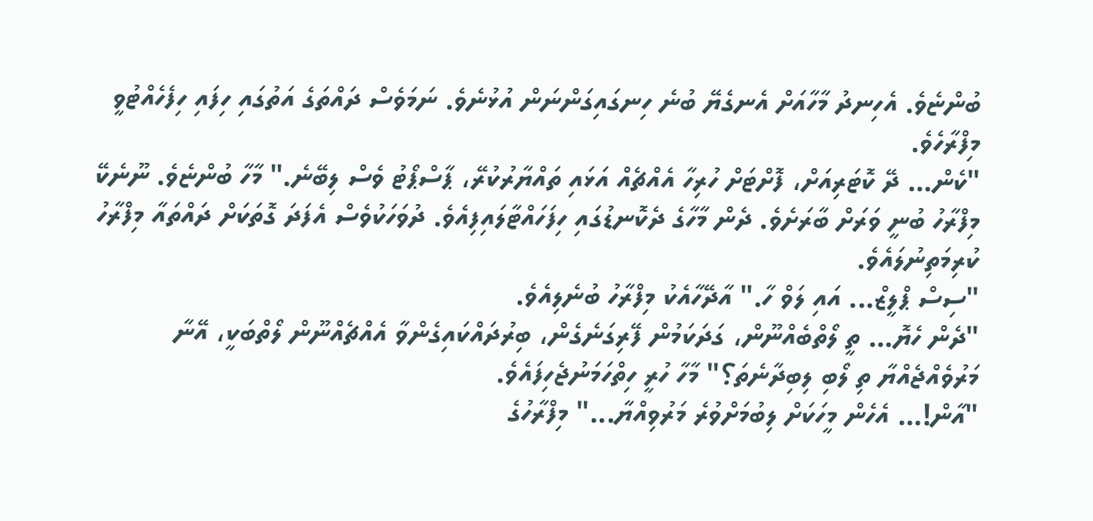ބުންޏެވެ. އެހިނދު މާހާއަށް އެނގެޔޭ ބުނެ ހިނގައިގަންނަން އުޅުނެވެ. ނަމަވެސް ދައްތަގެ އަތުގައި ހިފައި ހިފެހެއްޓުވީ މިފްރާހެވެ.
"ކެން... ދޭ ކޮޓަރިއަށް، ފޮށްޓަށް ހުރިހާ އެއްޗެއް އަޅައި ތައްޔާރުކުރޭ، ޕާސްޕޯޓު ވެސް ލިބޭނެ." މާހާ ބުންޏެވެ. ނޫނެކޭ މިފްރާހު ބުނީ ވަރަށް ބާރަށެވެ. ދެން މާހާގެ ދެކޮނޑުގައި ހިފަހައްޓާލައިފިއެވެ. ދުވަހަކުވެސް އެފަދަ ގޮތަކަށް ދައްތައާ މިފްރާހު ކުރިމަތިނުލައެވެ.
"ސިސް ޕްލީޒް... އައި ލަވް ހާ." އާދޭހާއެކު މިފްރާހު ބުނެލިއެވެ.
"ދެން ހެޔޮ... ތީ ލޯތްބެއްނޫން، ގަދަކަމުން ފޭރިގަނެގެން، ބިރުދައްކައިގެންވާ އެއްޗެއްނޫން ލޯތްބަކީ، އޭނާ މަރުވެއްޖެއްޔާ ތި ލޯބި ލިބިދާނެތަ؟" މާހާ ހުރީ ހިތްހަމަނުޖެހިފައެވެ.
"އާން!... އެހެން މީހަކަށް ލިބުމަށްވުރެ މަރުވިއްޔާ..." މިފްރާހުގެ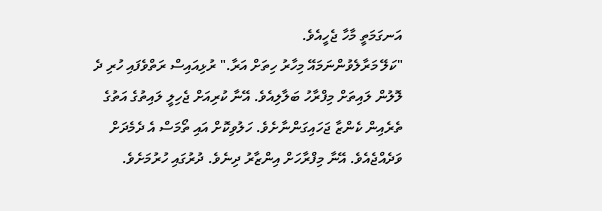އަނގަމަތީ މާހާ ޖެހީއެވެ.
"ކަލޭ މަރާލެވުންނަމައޭ މިހާރު ހިތަށް އަރާ." ރުޅިއައިސް ރަތްވެފައި ހުރި ދެ ލޮލުން ލައިތަށް މިފްރާހު ބަލާލިއެވެ. އޭނާ ކުރިއަށް ޖެހިލީ ލައިތުގެ އަތުގެ ތެރެއިން ކެންޒާ ޖަހައިގަންނާށެވެ. ހަލުވިކޮށް އައި ތޯމަސް އެ ދެމެދަށް ވަދެއްޖެއެވެ. އޭނާ މިފްރާހަށް އިންޒާރު ދިނެވެ. ދުރުގައި ހުރުމަށެވެ.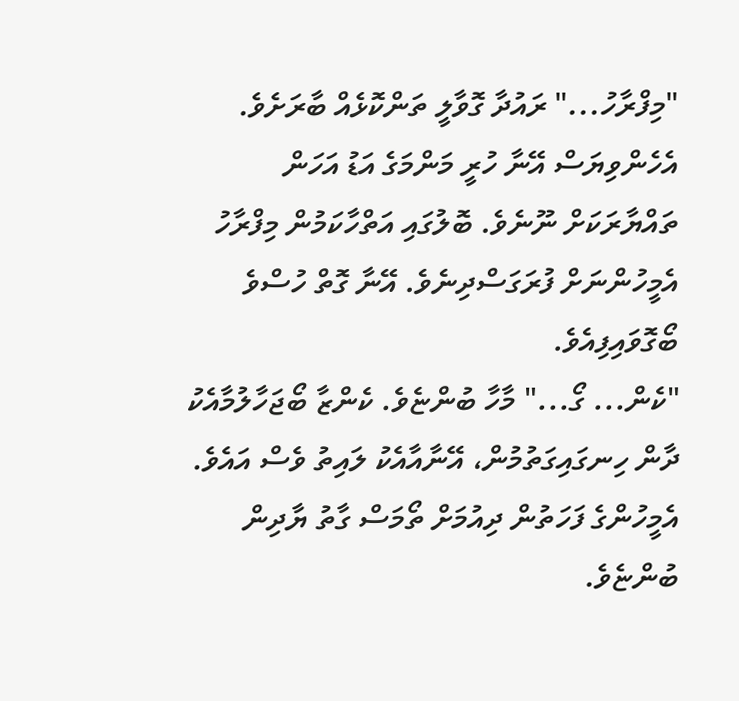"މިފްރާހު..." ރައުދާ ގޮވާލީ ތަންކޮޅެއް ބާރަށެވެ. އެހެންވިޔަސް އޭނާ ހުރީ މަންމަގެ އަޑު އަހަން ތައްޔާރަކަށް ނޫނެވެ. ބޮލުގައި އަތްހާކަމުން މިފްރާހު އެމީހުންނަށް ފުރަގަސްދިނެވެ. އޭނާ ގޮތް ހުސްވެ ބޯގޮވައިފިއެވެ.
"ކެން... ގޯ..." މާހާ ބުންޏެވެ. ކެންޒާ ބޯޖަހާލުމާއެކު ދާން ހިނގައިގަތުމުން، އޭނާއާއެކު ލައިތު ވެސް އައެވެ. އެމީހުންގެ ފަހަތުން ދިއުމަށް ތޯމަސް ގާތު ޔާދިން ބުންޏެވެ.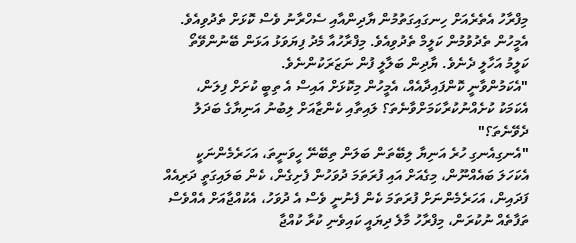މިފްރާހު އެތެރެއަށް ހިނގައިގަތުމުން ޔާދިންއާއި ސެހްރާނު ވެސް ކޮޅަށް ތެދުވިއެވެ. އެމީހުން ތެދުވުމުން ކަލީމް ތެދުވިއެވެ. މިފްރާހުއާ މެދު ފިޔަވަޅު އަޅަން ބޭނުންވޭތޯ ކަލީމު އަހާލީ ދެނެވެ. ޔާދިން ބަލާލީ ފުން ނަޒަރަކުންނެވެ.
"އެކަމުންވާނީ ކޮންފައިދާއެއް، އެމީހުން މިކޮޅަށް އައިސް އެ ތިބީ ކުށަށް ފިލަން، އެކަމަކު ކުށެއްނުކުރާކަމަށްވާނެތަ؟ ލައިތާއި ކެންޒާއަށް ލިބުނު އަނިޔާގެ ބަދަލު ދެވޭނެތަ؟"
"އެނގިއެނގި ހުރެ އަނިޔާ ލިބޭތަން ބަލަން ތިބޭނޭ ހީވަނީތަ، އަހަރެމެންނަކީ އެކަހަލަ ބައެއްނޫން، މިގެއަށް އައި ފުރަތަމަ ދުވަހުން ފެށިގެން، ކެން ބަލައިގަތީ ދަރިއެއް ފަދައިން، އަހަރެމެންނަށް ފުރަތަމަ ކެން ފެނުނީ ވެސް އެ ދުވަހު، އެކުއްޖާއަށް އެއްވެސް ތަފާތެއް ނުކުރަން، މިފްރާހު މާލެ ދިޔައީ ކައިވެނި ކުރާ ކުއްޖާ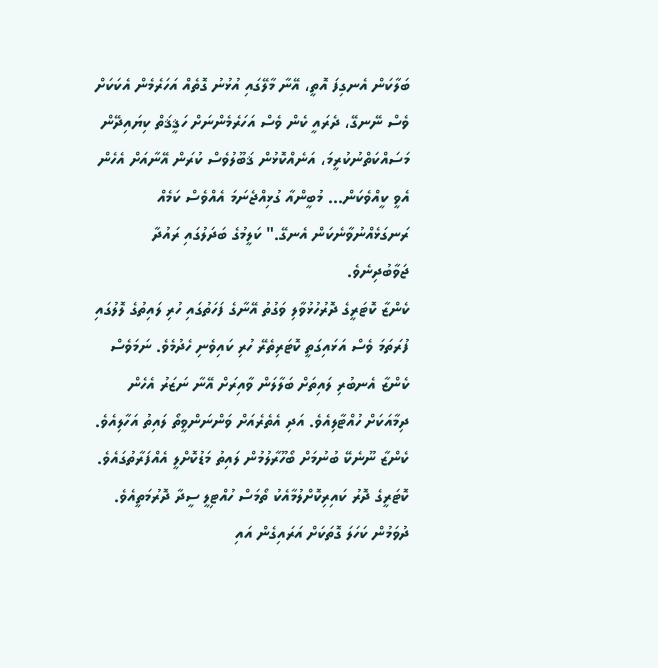ބަލާކަން އެނގިފަ އޮތީ، އޭނާ މާލޭގައި އުޅުނު ގޮތެއް އަހަރެމެން އެކަކަށް ވެސް ނޭނގޭ، ދެރައީ ކެން ވެސް އަހަރެމެންނަށް ހަޤީޤަތް ކިޔައިދޭން މަސައްކަތްނުކުރީމަ، އަނެއްކޮޅުން ޤަބޫލުވެސް ކުރަން އޭނާއަށް އެހެން އެވީ ކީއްވެކަން... މުބީންއާ ގުޅިއްޖެނަމަ އެއްވެސް ކަމެއް ރަނގަޅެއްނުވާނެކަން އެނގޭ." ކަލީމުގެ ބަދަލުގައި ރައުދާ ޖަވާބުދިނެވެ.
ކެންޒާ ކޮޓަރީގެ ދޮރުހުޅުވާލި ވަގުތު އޭނާގެ ފަހަތުގައި ހުރި ލައިތުގެ ލޮލުގައި ފުރަތަމަ ވެސް އަޅައިގަތީ ކޮޓަރިތެރޭ ހުރި ކައިވެނި ހެދުމެވެ. ނަމަވެސް ކެންޒާ އެނބުރި ލައިތަށް ބަލާލަން ވާއިރަށް އޭނާ ނަޒަރު އެހެން ދިމާއަކަށް ހުއްޓާލިއެވެ. އަދި އެތެރެއަށް ވަންނަންވީތޯ ލައިތު އަހާލިއެވެ. ކެންޒާ ނޫނެކޭ ބުނުމަށް ބޯހޫރާލުމުން ލައިތު މަޑުކޮށްލީ އެއްފަރާތުގައެވެ. ކޮޓަރީގެ ދޮރު ކައިރިކޮށްލުމާއެކު ތޯމަސް ހުއްޓިލީ ސީދާ ދޮރުމަތީއެވެ. ދުވަމުން ކަހަލަ ގޮތަކަށް އަރައިގެން އައި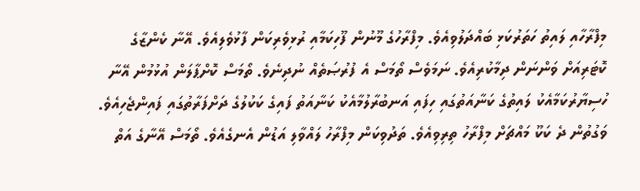މިފްރާހާއި ލައިތު ހަތަރުކަޅި ބައްދަލުވިއެވެ. މިފްރާހުގެ މޫނުން ފޫހިކަމާއި ރުޅިވެރިކަން ފާޅުވެލިއެވެ. އޭނާ ކެންޒާގެ ކޮޓަރިއަށް ވަންނަން ދިމާކުރިއެވެ. ނަމަވެސް ތޯމަސް އެ ފުރުޞަތެއް ނުދިނެވެ. ތޯމަސް ކޮށްޕާލަން އުޅުމުން އޭނާ ހުސިޔާރުކަމާއެކު ލައިތުގެ ކަނާއަތުގައި ހިފައި އަނބުރާލުމާއެކު ކަނާއަތު ފައިގެ ކަކުލުގެ ދަށްފަރާތުގައި ފައިންޖެހިއެވެ. ވަގުތުން ދެ ކަކޫ މައްޗަށް މިފްރާހު ތިރިވިއެވެ. ތަދުވިކަން މިފްރާހު ލައްވާލި އަޑުން އެނގެއެވެ. ތޯމަސް އޭނާގެ އަތް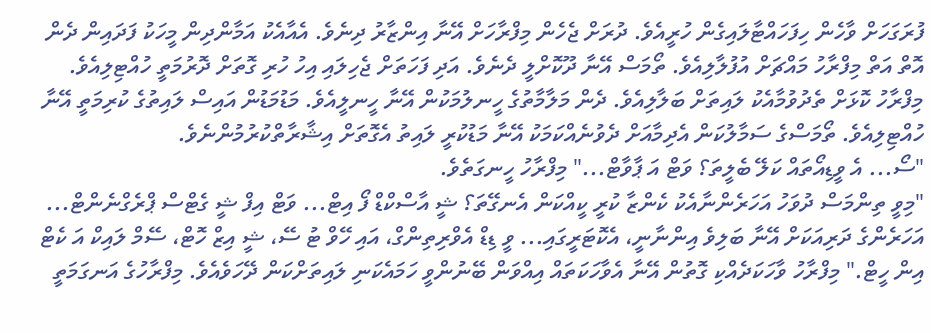ފުރަގަހަށް ވާހެން ހިފަހައްޓާލައިގެން ހުރީއެވެ. ދުރަށް ޖެހެން މިފްރާހަށް އޭނާ އިންޒާރު ދިނެވެ. އެއާއެކު އަމާންދިން މީހަކު ފަދައިން ދެން އޮތް އަތް މިފްރާހު މައްޗަށް އުފުލާލިއެވެ. ތޯމަސް އޭނާ ދޫކޮށްލީ ދެނެވެ. އަދި ފަހަތަށް ޖެހިލައި އިހު ހުރި ގޮތަށް ދޮރުމަތީ ހުއްޓިލިއެވެ.
މިފްރާހު ކޮޅަށް ތެދުވުމާއެކު ލައިތަށް ބަލާލިއެވެ. ދެން މަލާމާތުގެ ހީނލުމަކުން އޭނާ ހީނލީއެވެ. މަޑުމަޑުން އައިސް ލައިތުގެ ކުރިމަތީ އޭނާ ހުއްޓިލިއެވެ. ތޯމަސްގެ ސަމާލުކަން އެދިމާއަށް ދެވުނެއްކަމަކު އޭނާ މަޑުކުރީ ލައިތު އެގޮތަށް އިޝާރާތްކުރުމުންނެވެ.
"ސޯ... އެ ވީޑިއޯތައް ކަލޭ ބެލީތަ؟ ވަޓް އަ ޕާވާޓް..." މިފްރާހު ހީނގަތެވެ.
"މިވީ ތިންމަސް ދުވަހު އަހަރެންނާއެކު ކެންޒާ ކުރީ ކީއްކަން އެނގޭތަ؟ ޝީ އާސްކްޑް ފޯ އިޓް... ވަޓް އިފް ޝީ ގެޓްސް ޕްރެގްނެންޓް... އަހަރެންގެ ދަރިއަކަށް އޭނާ ބަލިވެ އިންނާނީ، އެކޮޓަރީގައި... ވީ ޑިޑް އެވްރިތިންގް، އައި ހޭވް ޓު ސޭ، ޝީ އިޒް ހޮޓް، ސޭމް ލައިކް އަ ކެޓް އިން ހީޓް." މިފްރާހު ވާހަކަދެއްކި ގޮތުން އޭނާ އެވާހަކަތައް އިއްވަން ބޭނުންވީ ހަމައެކަނި ލައިތަށްކަން ދޭހަވެއެވެ. މިފްރާހުގެ އަނގަމަތީ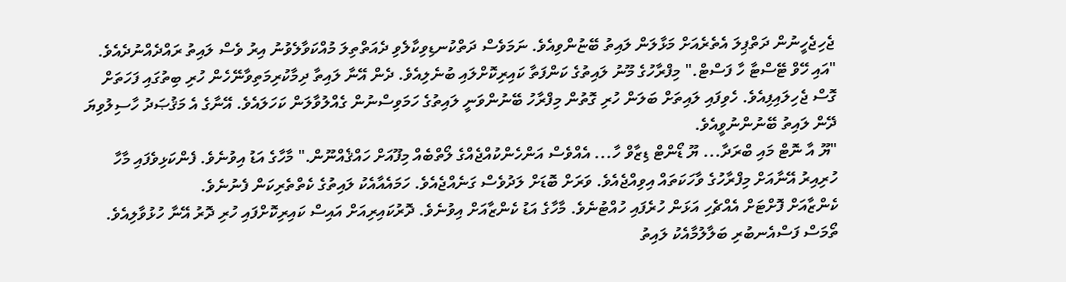ޖެހިޖެހީނުން ދަތްޕިލަ އެތެރެއަށް މަޅާލަން ލައިތު ބޭޏުންވިއެވެ. ނަމަވެސް ދަތްކުނޑިވިކާލެވި ދެއަތްތިލަ މުއްކަވާލެވުނު އިރު ވެސް ލައިތު ރައްދެއްނުދެއެވެ.
"އައި ހޭވް ޓޭސްޓާ ހާ ފަސްޓް." މިފްރާހުގެ މޫނު ލައިތުގެ ކަންފަތާ ކައިރިކޮށްލައި ބުނެލިއެވެ. ދެން އޭނާ ލައިތާ ދިމާކުރިމަތިވާނޭހެން ހުރި ބިތުގައި ފަހަތަށް ގޮސް ޖެހިލައިފިއެވެ. ހެވިފައި ލައިތަށް ބަލަން ހުރި ގޮތުން މިފްރާހު ބޭނުންވަނީ ލައިތުގެ ހަމަވިސްނުން ގެއްލުވާލަން ކަހަލައެވެ. އޭނާގެ އެ މަޤުޞަދު ހާސިލުވިޔަ ދޭން ލައިތު ބޭނުންނުވީއެވެ.
"ޔޫ އާ ނޮޓް މައި ބްރަދާ... ޔޫ ޑޯންޓް ޑިޒާވް ހާ... އެއްވެސް އަންހެންކުއްޖެއްގެ ލޯތްބެއް މިފޫއަށް ހައްޤެއްނޫން." މާހާގެ އަޑު އިވުނެވެ. ފެންކަޅިވެފައި މާހާ ހުރިއިރު އޭނާއަށް މިފްރާހުގެ ވާހަކަތައް އިވިއްޖެއެވެ. ވަރަށް ބޮޑަށް ލަދުވެސް ގަނެއްޖެއެވެ. ހަމައެއާއެކު ލައިތުގެ ކެތްތެރިކަން ފެނުނެވެ.
ކެންޒާއަށް ފޮށްޓަށް އެއްޗެހި އަޅަން ހުރެފައި ހުއްޓުނެވެ. މާހާގެ އަޑު ކެންޒާއަށް އިވުނެވެ. ދޮރުކައިރިއަށް އައިސް ކައިރިކޮށްފައި ހުރި ދޮރު އޭނާ ހުޅުވާލިއެވެ. ތޯމަސް ފަސްއެނބުރި ބަލާލުމާއެކު ލައިތު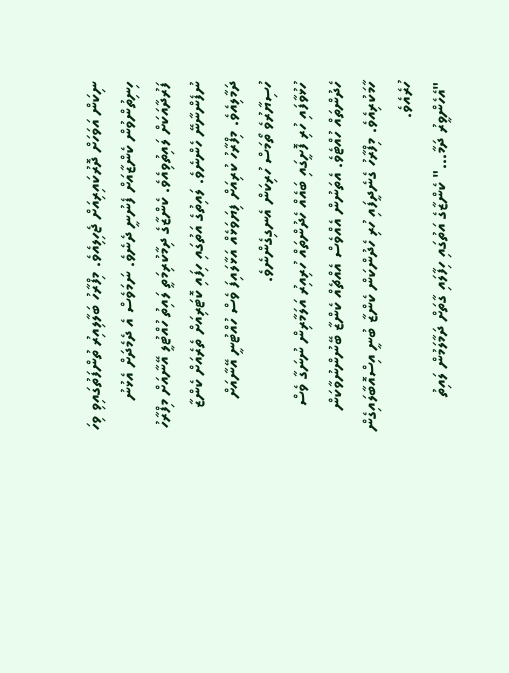ނިކަން އަވަހަށް ދޮރުކައިރިއަށް ޖެހިލިއެވެ. މިފްރާހު ބަލާލިއިރު ތުންފަތުގައިވި ވިހަ ހިނިތުންވުން ކެންޒާއަށް ފެނުނީ ދެނެވެ. ނަމަވެސް އެ ދެމެދަށް އެޅުނު ފަރުދާއަކަށް ލައިތުވިއެވެ. ކެންޒާގެ ދިމާކުރިމަތީ ލައިތު ހުއްޓުލީ އޭނާއަށް މިފްރާހު ނުފެންނާނޭ ހެންނެވެ. ލައިތުގެ އަތުގައި ހިފައި ކޮޓަރިއަށް ތެރެއަށް ކެންޒާ ދަމާލިއެވެ. މިފްރާހު ކުރިއަށް ފިޔަވަޅެއް އަޅާލައިފަ ވެސް ހުއްޓުނީ އޭނާއަށް ހުސިޔާރުވެ ތޯމަސް ހުރިކަން އެނގިގެންނެވެ.
ހުޅުވާފައި ހުރި ފޮށީގައި ބައެއް ހެދުންތައް ހުރިއިރު އަލަމާރިން ނުނަގާ ވެސް ހެދުންތައް ހުއްޓެވެ. އެތަނުން އެއްވެސް އެއްޗެއް ކެންޒާ ބޭނުންނުވާކަން ހާމަކުރިއެވެ. މިފްރާހު ގެނެދީފައި ހުރި ހެދުންކަން ކެންޒާ ބުނީ އިސްއޮބާލައިގެން ހުރެއެވެ.
"އެހެންވީރު ދަމާ..." ކެންޒާގެ އަތުގައި ހިފާލައި ގާތަށް ދަމާލަމުން ލައިތު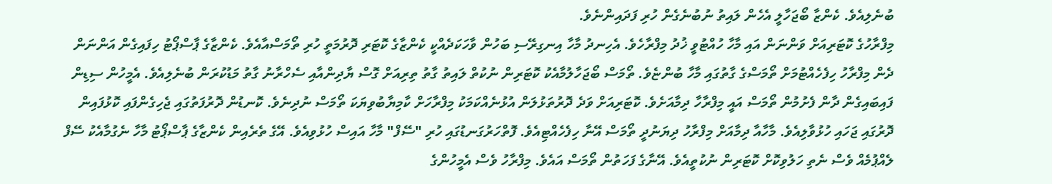ބުނެލިއެވެ. ކެންޒާ ބޯޖަހާލީ އެހެން ލައިތު ނުބުނެގެން ހުރި ފަދައިންނެވެ.
މިފްރާހުގެ ކޮޓަރިއަށް ވަންނަން އައި މާހާ ހުއްޓުވީ ޚުދު މިފްރާހެވެ. އެހިނދު މާހާ އިނގިރޭސި ބަހުން ވާހަކަދެއްކީ ކެންޒާގެ ކޮޓަރި ދޮރުމަތީ ހުރި ތޯމަސްއާއެވެ. ކެންޒާގެ ޕާސްޕޯޓު ހިފައިގެން އަންނަން ދެން މިފްރާހު ހިފެހެއްޓުމަށް ތޯމަސްގެ ގާތުގައި މާހާ ބުންޏެވެ. ތޯމަސް ބޯޖަހާލުމާއެކު ކޮޓަރިން ނުކުތް ލައިތު ގާތު ތިރިއަށް ގޮސް ޔާދިންއާއި ސެހްރާނު ގާތު މަޑުކުރަން ބުނެލިއެވެ. އެމީހުން ސިޑިން ފައިބައިގެން ދާން ފެށުމުން ތޯމަސް އައީ މިފްރާހާ ދިމާއަށެވެ. ކޮޓަރިއަށް ވަދެ ދޮރުތަޅުލަން އުޅުނެއްކަމަކު މިފްރާހަށް ކާމިޔާބުވިޔަކަ ތޯމަސް ނުދިނެވެ. ކޮނޑުން ދޮރުފަތުގައި ޖެހިގެންފައި ކޮޅުފައިން ދޮރުގައި ޖަހައި ހުޅުވާލިއެވެ. މާހާއާ ދިމާއަށް މިފްރާހު ދިޔަނުދީ ތޯމަސް އޭނާ ހިފެހެއްޓިއެވެ. ފޮތްހަރުގަނޑުގައި ހުރި "ސޭފް" މާހާ އައިސް ހުޅުވިއެވެ. އޭގެ ތެރެއިން ކެންޒާގެ ޕާސްޕޯޓު މާހާ ނެގުމާއެކު ސޭފް ލެއްޕުމެއް ވެސް ނެތި ހަލުވިކޮށް ކޮޓަރިން ނުކުތީއެވެ. އޭނާގެ ފަހަތުން ތޯމަސް އައެވެ. މިފްރާހު ވެސް އެމީހުންގެ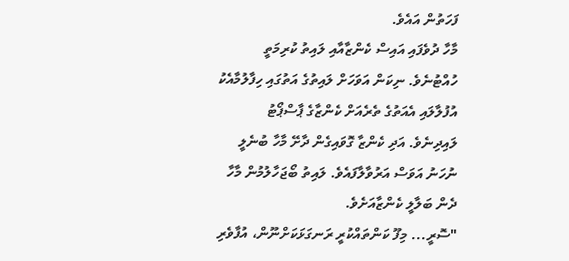ފަހަތުން އައެވެ.
މާހާ ދުވެފައި އައިސް ކެންޒާއާއި ލައިތު ކުރިމަތީ ހުއްޓުނެވެ. ނިކަން އަވަހަށް ލައިތުގެ އަތުގައި ހިފާލުމާއެކު އުފުލާލައި އެއަތުގެ ތެރެއަށް ކެންޒާގެ ޕާސްޕޯޓު ލައިދިނެވެ. އަދި ކެންޒާ ގޮވައިގެން ދާށޭ މާހާ ބުނެލީ ނުހަނު އަވަސް އަރުވާލާފައެވެ. ލައިތު ބޯޖަހާލުމުން މާހާ ދެން ބަލާލީ ކެންޒާއަށެވެ.
"ސޮރީ... މިފޫ ކަންތައްކުރީ ރަނގަޅަކަށްނޫން، އުފާވެރި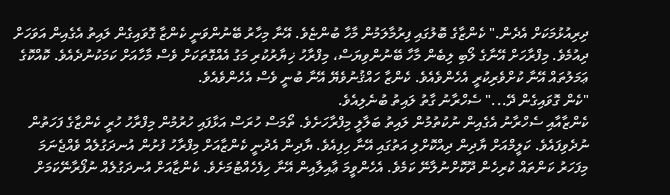ދިރިއުޅުމަކަށް އެދެން." ކެންޒާގެ ބޮލުގައި ފިރުމާލަމުން މާހާ ބުންޏެވެ. އޭނާ މިހާރު ބޭނުންވަނީ ކެންޒާ ގޮވައިގެން ލައިތު އެގެއިން އަވަހަށް ދިއުމެވެ. މިފްރާހަށް އޭނާގެ ލޯބި ލިބެން މާހާ ބޭނުންވިޔަސް، މިފްރާހު ޚިޔާރުކުރި މަގު އެއްގޮތަކަށް ވެސް މާހާއަށް ކަމަކުނުދެއެވެ. ކޮއްކޮގެ ޢަމަލުތައް އޭނާ ކުށްވެރިކުރީ އެހެންވެއެވެ. ކެންޒާ ހައްޤުނުވެޔޭ އޭނާ ބުނީ ވެސް އެހެންވެއެވެ.
"ކެން ގޮވައިގެން ދޭ..." ސެހްރާނު ގާތު ލައިތު ބުނެލިއެވެ.
ކެންޒާއާއި ސެހްރާނު އެގެއިން ނުކުތުމުން ލައިތު ބަލާލީ މިފްރާހަށެވެ. ތޯމަސް ހުރަސް އަޅާފައި ހުރުމުން މިފްރާހު ހުރީ ކެންޒާގެ ފަހަތުން ނުދެވިފައެވެ. ކަލީމްއަށް ޔާދިން ދިއްކޮށްލި އަތުގައި އޭނާ ހިފިއެވެ. ޔާދިން އެދުނީ ކެންޒާއަށް މިފްރާހު ފުށުން އުނދަގުލެއް ވެއްޖެނަމަ މިފަހަރު ކަންތައް ކުރިހެން ދޫކޮށްނުލާނޭ ކަމެވެ. އެހެންވީމަ ޢާއިލާއިން އޭނާ ހިފެހެއްޓުމަށެވެ. ކެންޒާއަށް އުނދަގުލެއް ނުފޯރާނޭކަމަށް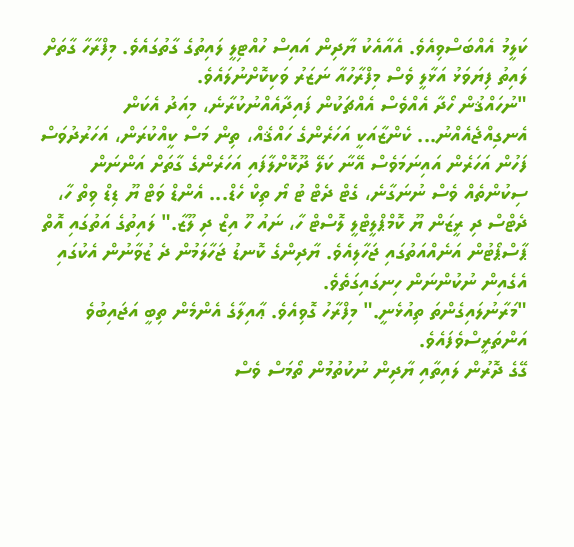ކަލީމު އެއްބަސްވިއެވެ. އެއާއެކު ޔާދިން އައިސް ހުއްޓިލީ ލައިތުގެ ގާތުގައެވެ. މިފްރާހާ ގާތަށް ލައިތު ފިޔަވަޅު އަޅާލީ ވެސް މިފްރާހުއާ ނަޒަރު ވަކިކޮށްނުލައެވެ.
"ނުހައްޤުން ހޯދާ އެއްވެސް އެއްޗަކުން ފައިދާއެއްނުކުރާނެ، މިއަދު އެކަން އެނގިއްޖެއެއްނު... ކެންޒާއަކީ އަހަރެންގެ ހައްޤެއް، ތިން މަސް ކީއްކުރަން، އަހަރުދުވަސް ފަހުން އަހަރެން އައިނަމަވެސް އޭނާ ކަލޭ ދޫކޮށްލާފައި އަހަރެންގެ ގާތަށް އަންނަން ސިކުންތެއް ވެސް ނުނަގާނެ، ގެޓް ދެޓް ޓު ޔޯ ތިކް ހެޑް... އެންޑް ވަޓް ޔޫ ޑިޑް ވިތް ހާ، ދެޓްސް ދި ރީޒަން ޔޫ ކޮމްޕްލީޓްލީ ލޮސްޓް ހާ، ނައު ހޫ އިޒް ދި ލޫޒާ." ލައިތުގެ އަތުގައި އޮތް ޕާސްޕޯޓުން އަނެއްއަތުގައި ޖަހާލިއެވެ. ޔާދިންގެ ކޮނޑު ޖަހާލަމުން ދެ ޒުވާނުން އެކުގައި އެގެއިން ނުކުންނަން ހިނގައިގަތެވެ.
"މަރާނުލައިގެންތަ ތިއުޅެނީ." މިފްރާހު ގޮވިއެވެ. ޢާއިލާގެ އެންމެން ތިބީ އަޖައިބުވެ އަންތަރީސްވެފައެވެ.
ގޭގެ ދޮރުން ލައިތާއި ޔާދިން ނުކުތުމުން ތޯމަސް ވެސް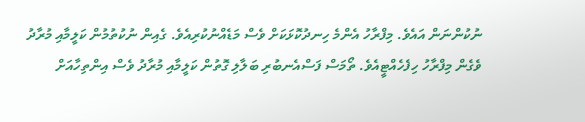ނުކުންނަން އައެވެ. މިފްރާހު އެންމެ ހިނދުކޮޅަކަށް ވެސް މަޑެއްނުކުރިއެވެ. ގެއިން ނުކުތުމުން ކަލީމާއި މުރާދު ވެގެން މިފްރާހު ހިފެހެއްޓީއެވެ. ތޯމަސް ފަސްއެނބުރި ބަލާލި ގޮތުން ކަލީމާއި މުރާދު ވެސް އިންތިހާއަށް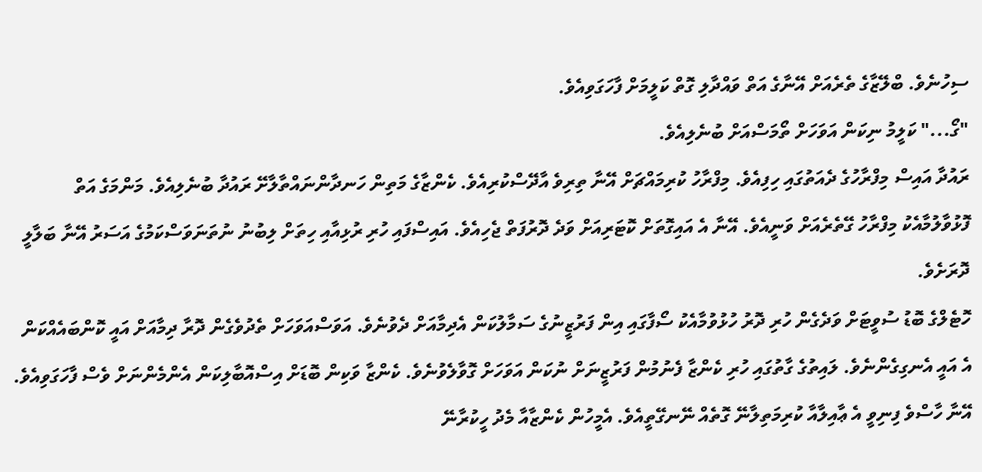ސިހުނެވެ. ބްލޭޒާގެ ތެރެއަށް އޭނާގެ އަތް ވައްދާލި ގޮތް ކަލީމަށް ފާހަގަވިއެވެ.
"ގޯ..." ކަލީމު ނިކަން އަވަހަށް ތޯމަސްއަށް ބުނެލިއެވެ.
ރައުދާ އައިސް މިފްރާހުގެ ދެއަތުގައި ހިފިއެވެ. މިފްރާހު ކުރިމައްޗަށް އޭނާ ތިރިވެ އާދޭސްކުރިއެވެ. ކެންޒާގެ މަތިން ހަނދާންނައްތާލާށޭ ރައުދާ ބުނެލިއެވެ. މަންމަގެ އަތް ފޮޅުވާލުމާއެކު މިފްރާހު ގޭތެރެއަށް ވަނީއެވެ. އޭނާ އެ އައިގޮތަށް ކޮޓަރިއަށް ވަދެ ދޮރުފަތް ޖެހިއެވެ. އައިސްފައި ހުރި ރުޅިއާއި ހިތަށް ލިބުނު ނުތަނަވަސްކަމުގެ އަސަރު އޭނާ ބަލާލީ ދޮރަށެވެ.
ހޮޓެލްގެ ބޮޑު ސުވީޓަށް ވަދެގެން ހުރި ދޮރު ހުޅުވުމާއެކު ސޯފާގައި އިން ފަރުޒީނުގެ ސަމާލުކަން އެދިމާއަށް ދެވުނެވެ. އަވަސްއަވަހަށް ތެދުވެގެން ދޮރާ ދިމާއަށް އައީ ކޮންބައެއްކަން އެ އައީ އެނގިގެންނެވެ. ލައިތުގެ ގާތުގައި ހުރި ކެންޒާ ފެނުމުން ފަރުޒީނަށް ނުކަން އަވަހަށް ގޮވާލެވުނެވެ. ކެންޒާ ވަކިން ބޮޑަށް އިސްއޮބާލިކަން އެންމެންނަށް ވެސް ފާހަގަވިއެވެ. އޭނާ ހާސްވެ ފިނިވީ އެ ޢާއިލާއާ ކުރިމަތިލާނޭ ގޮތެއް ނޭނގޭތީއެވެ. އެމީހުން ކެންޒާއާ މެދު ހީކުރާނޭ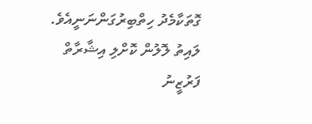ގޮތަކާމެދު ހިތްބިރުގަންނަނީއެވެ. ލައިތު ލޮލުން ކޮށްލި އިޝާރާތް ފަރުޒީނު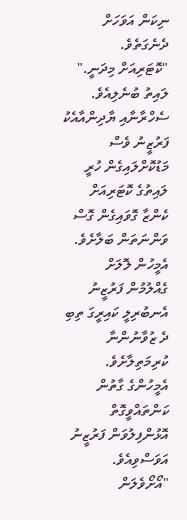ނިކަން އަވަހަށް ދެނެގަތެވެ.
"ކޮޓަރިއަށް މިދަނީ." ލައިތު ބުނެލިއެވެ.
ސެހްރާނާއި ޔާދިންއާއެކު ފަރުޒީނު ވެސް މަޑުކޮށްލައިގެން ހުރީ ލައިތުގެ ކޮޓަރިއަށް ކެންޒާ ގޮވައިގެން ގޮސް ވަންނަތަން ބަލާށެވެ. އެމީހުން ލޮލަށް ގެއްލުމުން ފަރުޒީނު އެނބުރިލީ ކައިރީގަ ތިބި ދެ ޒުވާނުންނާ ކުރިމަތިލާށެވެ. އެމީހުންގެ ގާތުން ކަންތައްވީގޮތް އޮޅުންފިލުވަން ފަރުޒީނު އަވަސްވިއެވެ.
"އޯށޯވެލަން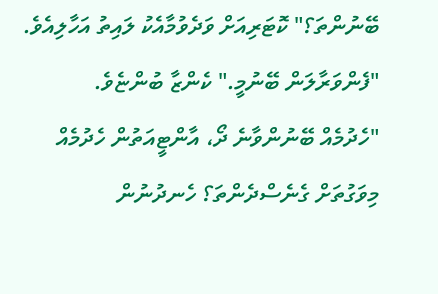ބޭނުންތަ؟" ކޮޓަރިއަށް ވަދެވުމާއެކު ލައިތު އަހާލިއެވެ.
"ފެންވަރާލަން ބޭނުމީ." ކެންޒާ ބުންޏެވެ.
"ހެދުމެއް ބޭނުންވާނެ ދޯ، އާންޓީއަތުން ހެދުމެއް މިވަގުތަށް ގެނެސްދެންތަ؟ ހެނދުނުން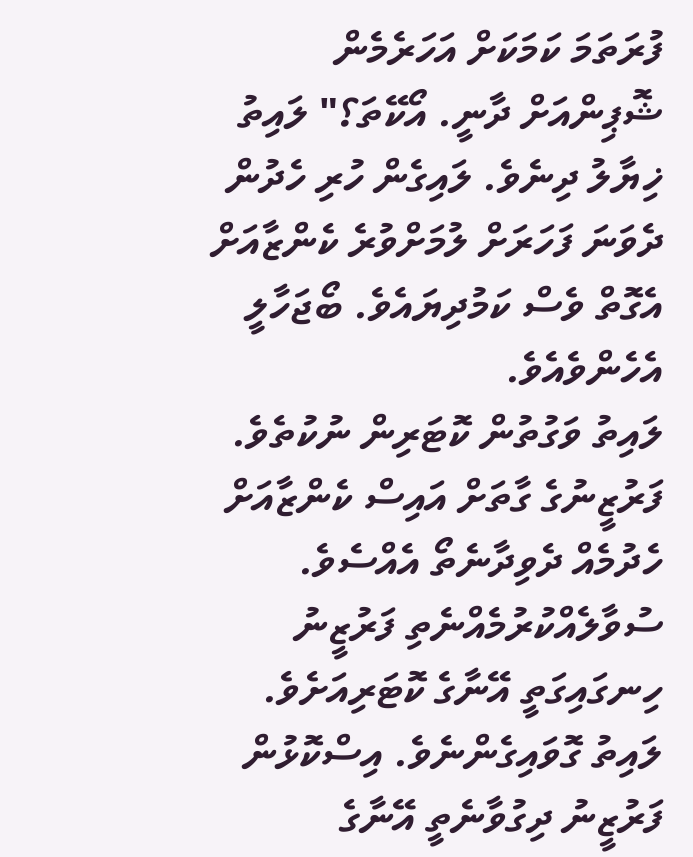ފުރަތަމަ ކަމަކަށް އަހަރެމެން ޝޮޕިންއަށް ދާނީ. އޯކޭތަ؟" ލައިތު ޚިޔާލު ދިނެވެ. ލައިގެން ހުރި ހެދުން ދެވަނަ ފަހަރަށް ލުމަށްވުރެ ކެންޒާއަށް އެގޮތް ވެސް ކަމުދިޔައެވެ. ބޯޖަހާލީ އެހެންވެއެވެ.
ލައިތު ވަގުތުން ކޮޓަރިން ނުކުތެވެ. ފަރުޒީނުގެ ގާތަށް އައިސް ކެންޒާއަށް ހެދުމެއް ދެވިދާނެތޯ އެއްސެވެ. ސުވާލެއްކުރުމެއްނެތި ފަރުޒީނު ހިނގައިގަތީ އޭނާގެ ކޮޓަރިއަށެވެ. ލައިތު ގޮވައިގެންނެވެ. އިސްކޮޅުން ފަރުޒީނު ދިގުވާނެތީ އޭނާގެ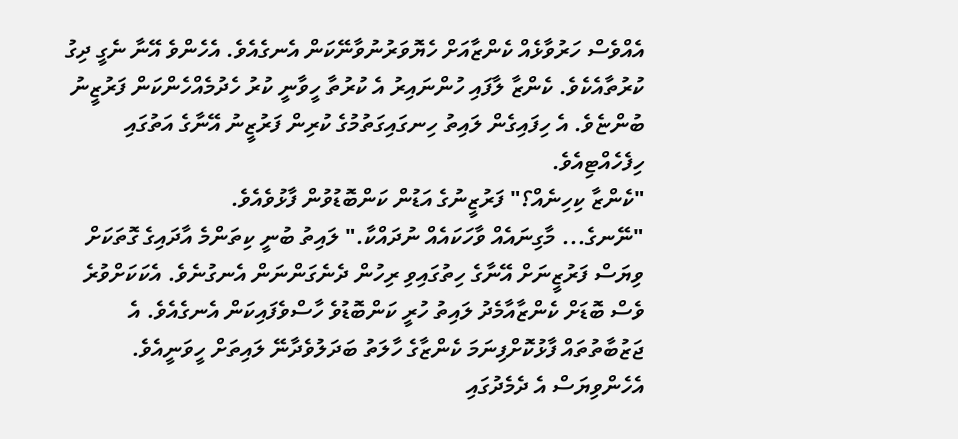އެއްވެސް ހަރުވާޅެއް ކެންޒާއަށް ހެޔޮވަރުނުވާނޭކަން އެނގެއެވެ. އެހެންވެ އޭނާ ނެގީ ދިގު ކުރުތާއެކެވެ. ކެންޒާ ލާފައި ހުންނައިރު އެ ކުރުތާ ހީވާނީ ކުރު ހެދުމެއްހެންކަން ފަރުޒީނު ބުންޏެވެ. އެ ހިފައިގެން ލައިތު ހިނގައިގަތުމުގެ ކުރިން ފަރުޒީނު އޭނާގެ އަތުގައި ހިފެހެއްޓިއެވެ.
"ކެންޒާ ކިހިނެއް؟" ފަރުޒީނުގެ އަޑުން ކަންބޮޑުވުން ފާޅުވެއެވެ.
"ނޭނގެ... މާގިނައެއް ވާހަކައެއް ނުދައްކާ." ލައިތު ބުނީ ކިތަންމެ އާދައިގެ ގޮތަކަށް ވިޔަސް ފަރުޒީނަށް އޭނާގެ ހިތުގައިވި ރިހުން ދެނެގަންނަން އެނގުނެވެ. އެކަކަށްވުރެ ވެސް ބޮޑަށް ކެންޒާއާމެދު ލައިތު ހުރީ ކަންބޮޑުވެ ހާސްވެފައިކަން އެނގެއެވެ. އެ ޖަޒުބާތުތައް ފާޅުކޮށްފިނަމަ ކެންޒާގެ ހާލަތު ބަދަލުވެދާނޭ ލައިތަށް ހީވަނީއެވެ. އެހެންވިޔަސް އެ ދެމެދުގައި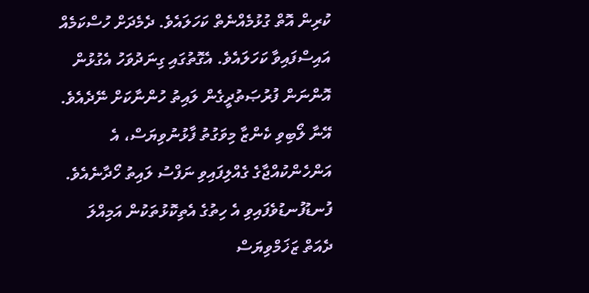ކުރިން އޮތް ގުޅުމެއްނެތް ކަހަލައެވެ. ދެމެދަށް ހުސްކަމެއް އައިސްފައިވާ ކަހަލައެވެ. އެގޮތުގައި ގިނަދުވަހު އެގުޅުން އޮންނަން ފުރުޞަތުދީގެން ލައިތު ހުންނާކަށް ނޭދެއެވެ. އޭނާ ލޯބިވި ކެންޒާ މިވަގުތު ފާޅުނުވިޔަސް، އެ އަންހެންކުއްޖާގެ ގެއްލިފައިވި ނަފްސު ލައިތު ހޯދާނެއެވެ. ފުނޑުފުނޑުވެފައިވި އެ ހިތުގެ އެތިކޮޅުތަކުން އަމިއްލަ ދެއަތް ޒަޚަމްވިޔަސް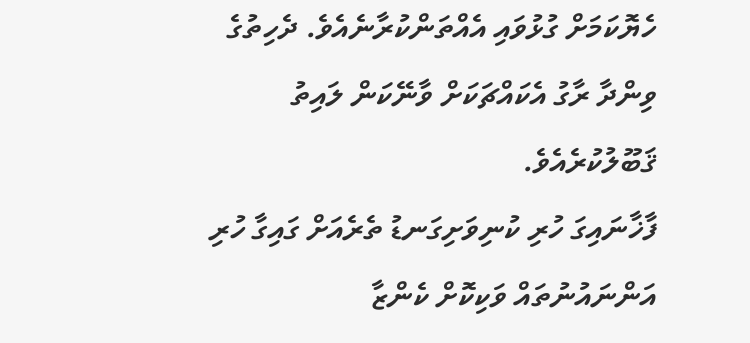ހެޔޮކަމަށް ގުޅުވައި އެއްތަންކުރާނެއެވެ. ދެހިތުގެ ވިންދާ ރާގު އެކައްޗަކަށް ވާނޭކަން ލައިތު ޤަބޫލުކުރެއެވެ.
ފާޚާނައިގަ ހުރި ކުނިވަށިގަނޑު ތެރެއަށް ގައިގާ ހުރި އަންނައުނުތައް ވަކިކޮށް ކެންޒާ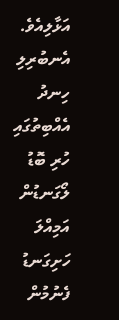އަޅާލިއެވެ. އެނބުރިލި ހިނދު އެއްބިތުގައި ހުރި ބޮޑު ލޯގަނޑުން އަމިއްލަ ހަށިގަނޑު ފެނުމުން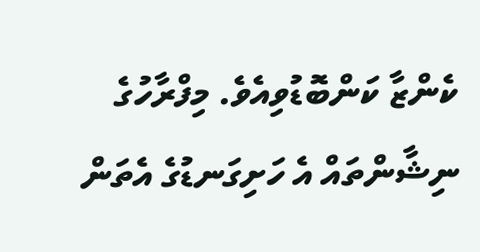ކެންޒާ ކަންބޮޑުވިއެވެ. މިފްރާހުގެ ނިޝާންތައް އެ ހަށިގަނޑުގެ އެތަން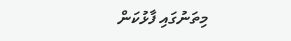މިތަނުގައި ފާޅުކަން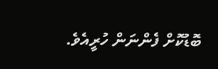ބޮޑުކޮށް ފެންނަން ހުރީއެވެ.